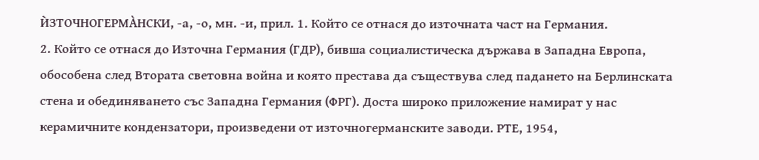ЍЗТОЧНОГЕРМА̀НСКИ, -а, -о, мн. -и, прил. 1. Който се отнася до източната част на Германия.
2. Който се отнася до Източна Германия (ГДР), бивша социалистическа държава в Западна Европа, обособена след Втората световна война и която престава да съществува след падането на Берлинската стена и обединяването със Западна Германия (ФРГ). Доста широко приложение намират у нас керамичните кондензатори, произведени от източногерманските заводи. РТЕ, 1954,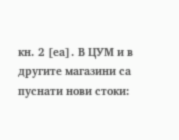кн. 2 [еа]. В ЦУМ и в другите магазини са пуснати нови стоки: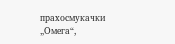прахосмукачки „Омега“,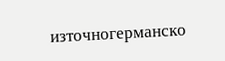източногерманско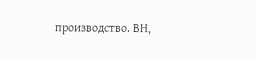производство. ВН,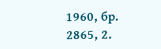1960, бр. 2865, 2.